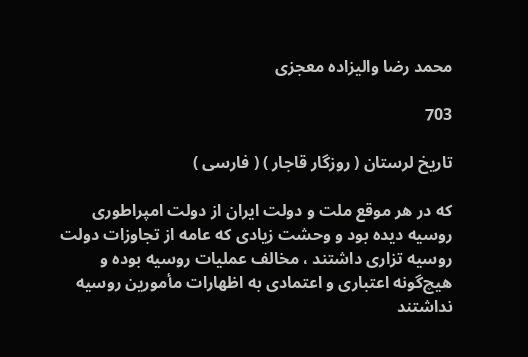محمد رضا واليزاده معجزى

703

تاريخ لرستان ( روزگار قاجار ) ( فارسى )

كه در هر موقع ملت و دولت ايران از دولت امپراطورى روسيه ديده بود و وحشت زيادى كه عامه از تجاوزات دولت روسيه تزارى داشتند ، مخالف عمليات روسيه بوده و هيچ‌گونه اعتبارى و اعتمادى به اظهارات مأمورين روسيه نداشتند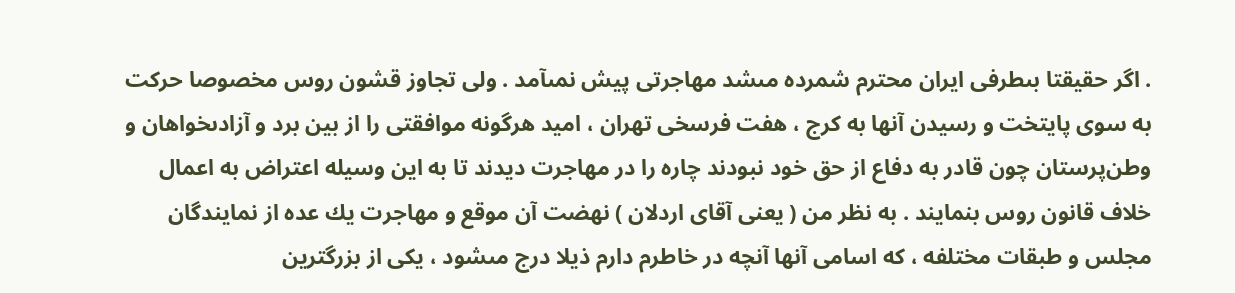. اگر حقيقتا بىطرفى ايران محترم شمرده مىشد مهاجرتى پيش نمىآمد . ولى تجاوز قشون روس مخصوصا حركت به سوى پايتخت و رسيدن آنها به كرج ، هفت فرسخى تهران ، اميد هرگونه موافقتى را از بين برد و آزادىخواهان و وطن‌پرستان چون قادر به دفاع از حق خود نبودند چاره را در مهاجرت ديدند تا به اين وسيله اعتراض به اعمال خلاف قانون روس بنمايند . به نظر من ( يعنى آقاى اردلان ) نهضت آن موقع و مهاجرت يك عده از نمايندگان مجلس و طبقات مختلفه ، كه اسامى آنها آنچه در خاطرم دارم ذيلا درج مىشود ، يكى از بزرگترين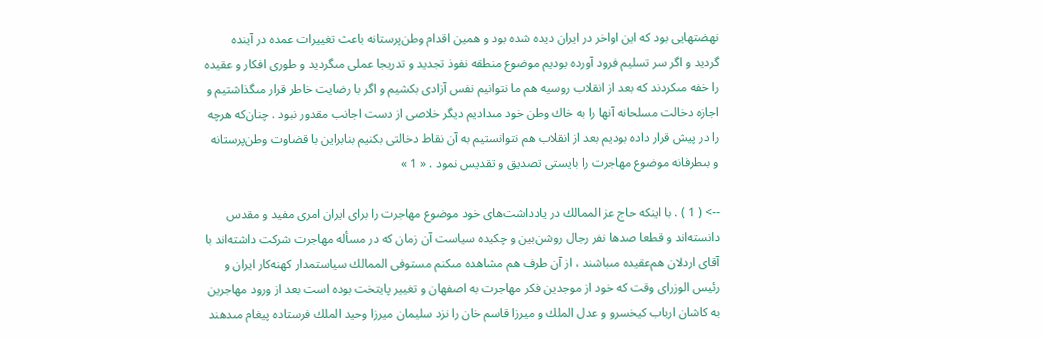نهضتهايى بود كه اين اواخر در ايران ديده شده بود و همين اقدام وطن‌پرستانه باعث تغييرات عمده در آينده گرديد و اگر سر تسليم فرود آورده بوديم موضوع منطقه نفوذ تجديد و تدريجا عملى مىگرديد و طورى افكار و عقيده را خفه مىكردند كه بعد از انقلاب روسيه هم ما نتوانيم نفس آزادى بكشيم و اگر با رضايت خاطر قرار مىگذاشتيم و اجازه دخالت مسلحانه آنها را به خاك وطن خود مىداديم ديگر خلاصى از دست اجانب مقدور نبود . چنان‌كه هرچه را در پيش قرار داده بوديم بعد از انقلاب هم نتوانستيم به آن نقاط دخالتى بكنيم بنابراين با قضاوت وطن‌پرستانه و بىطرفانه موضوع مهاجرت را بايستى تصديق و تقديس نمود . « 1 »

--> ( 1 ) . با اينكه حاج عز الممالك در يادداشت‌هاى خود موضوع مهاجرت را براى ايران امرى مفيد و مقدس دانسته‌اند و قطعا صدها نفر رجال روشن‌بين و چكيده سياست آن زمان كه در مسأله مهاجرت شركت داشته‌اند با آقاى اردلان هم‌عقيده مىباشند ، از آن طرف هم مشاهده مىكنم مستوفى الممالك سياستمدار كهنه‌كار ايران و رئيس الوزراى وقت كه خود از موجدين فكر مهاجرت به اصفهان و تغيير پايتخت بوده است بعد از ورود مهاجرين به كاشان ارباب كيخسرو و عدل الملك و ميرزا قاسم خان را نزد سليمان ميرزا وحيد الملك فرستاده پيغام مىدهند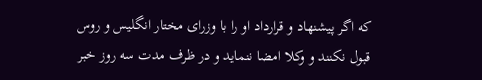كه اگر پيشنهاد و قرارداد او را با وزراى مختار انگليس و روس قبول نكنند و وكلا امضا ننمايد و در ظرف مدت سه روز خبر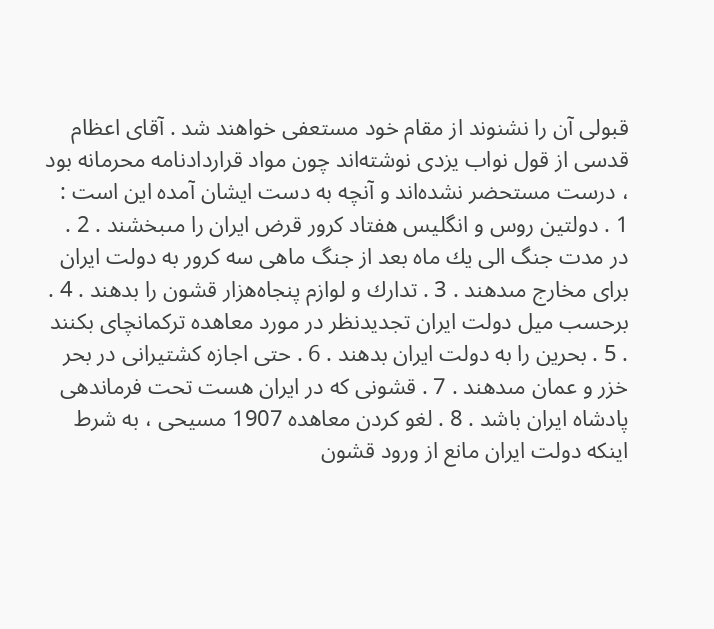قبولى آن را نشنوند از مقام خود مستعفى خواهند شد . آقاى اعظام قدسى از قول نواب يزدى نوشته‌اند چون مواد قراردادنامه محرمانه بود ، درست مستحضر نشده‌اند و آنچه به دست ايشان آمده اين است : 1 . دولتين روس و انگليس هفتاد كرور قرض ايران را مىبخشند . 2 . در مدت جنگ الى يك ماه بعد از جنگ ماهى سه كرور به دولت ايران براى مخارج مىدهند . 3 . تدارك و لوازم پنجاه‌هزار قشون را بدهند . 4 . برحسب ميل دولت ايران تجديدنظر در مورد معاهده تركمانچاى بكنند . 5 . بحرين را به دولت ايران بدهند . 6 . حتى اجازه كشتيرانى در بحر خزر و عمان مىدهند . 7 . قشونى كه در ايران هست تحت فرماندهى پادشاه ايران باشد . 8 . لغو كردن معاهده 1907 مسيحى ، به شرط اينكه دولت ايران مانع از ورود قشون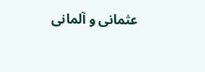عثمانى و آلمانى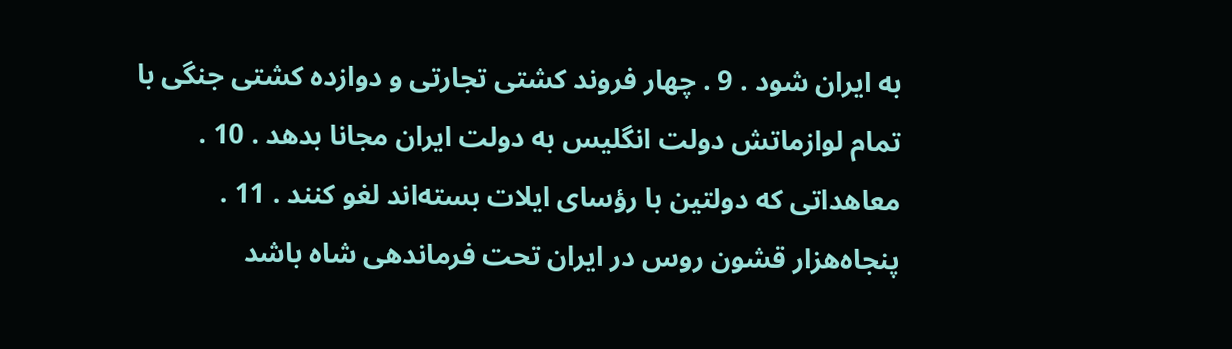به ايران شود . 9 . چهار فروند كشتى تجارتى و دوازده كشتى جنگى با تمام لوازماتش دولت انگليس به دولت ايران مجانا بدهد . 10 . معاهداتى كه دولتين با رؤساى ايلات بسته‌اند لغو كنند . 11 . پنجاه‌هزار قشون روس در ايران تحت فرماندهى شاه باشد